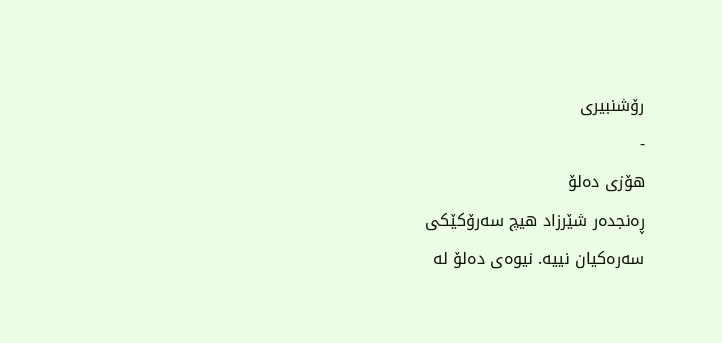رۆشنبیری
-
هۆزی دەلۆ
ڕەنجدەر شێرزاد هیچ سەرۆکێکی سەرەکیان نییە. نیوەی دەلۆ لە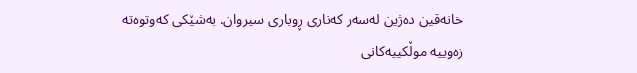خانەقین دەژین لەسەر کەناری ڕوباری سیروان. بەشێکی کەوتوەتە زەوییە موڵکییەکانی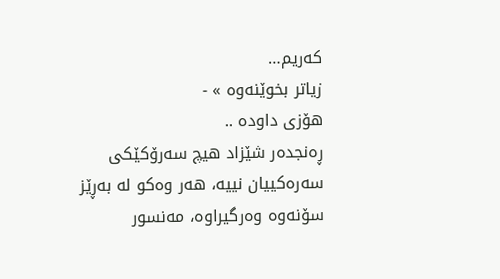کەریم…
زیاتر بخوێنەوە » -
هۆزی داودە ..
ڕەنجدەر شێزاد هیچ سەرۆکێکی سەرەکییان نییە، هەر وەکو لە بەڕێز سۆنەوە وەرگیراوە، مەنسور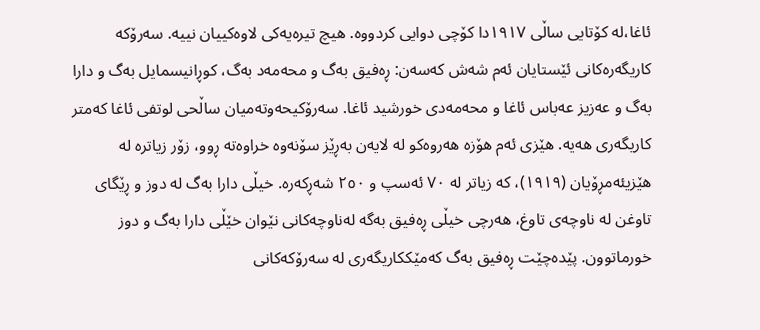ئاغا،لە کۆتایی ساڵی ١٩١٧دا کۆچی دوایی کردووە. هیچ تیرەیەکی لاوەکییان نییە. سەرۆکە کاریگەرەکانی ئێستایان ئەم شەش کەسەن: ڕەفیق بەگ و محەمەد بەگ، کوڕانیسمایل بەگ و دارا بەگ و عەزیز عەباس ئاغا و محەمەدی خورشید ئاغا. سەرۆکیحەوتەمیان ساڵحی لوتفی ئاغا کەمتر کاریگەری هەیە. هێزی ئەم هۆزە هەروەکو لە لایەن بەڕێز سۆنەوە خراوەتە ڕوو، زۆر زیاترە لە هێزیئەمڕۆیان (١٩١٩)، کە زیاتر لە ٧٠ ئەسپ و ٢٥٠ شەڕکەرە. خیڵی دارا بەگ لە دوز و ڕێگای تاوغن لە ناوچەی تاوغ، هەرچی خیڵی ڕەفیق بەگە لەناوچەکانی نێوان خێڵی دارا بەگ و دوز خورماتوون. پێدەچێت ڕەفیق بەگ کەمێککاریگەری لە سەرۆکەکانی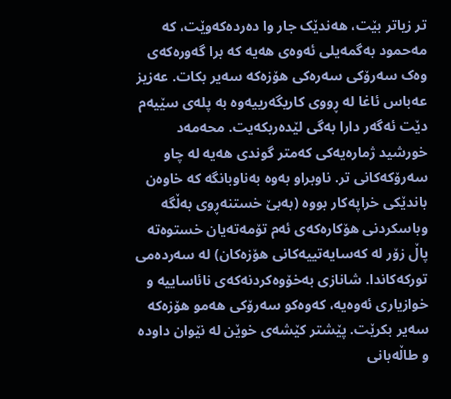تر زیاتر بێت، هەندێک جار وا دەردەکەوێت، کە مەحمود بەگمەیلی ئەوەی هەیە کە برا گەورەکەی وەک سەرۆکی سەرەکی هۆزەکە سەیر بکات. عەزیز عەباس ئاغا لە ڕووی کاریگەرییەوە بە پلەی سێیەم دێت ئەگەر دارا بەگی لێدەربکەیت. محەمەد خورشید ژمارەیەکی کەمتر گوندی هەیە لە چاو سەرۆکەکانی تر. ناوبراو بەوە بەناوبانگە کە خاوەن باندێکی خراپەکار بووە (بەبێ خستنەڕوی بەڵگە وباسکردنی هۆکارەکەی ئەم تۆمەتەیان خستوەتە پاڵ زۆر لە کەسایەتییەکانی هۆزەکان) لە سەردەمی تورکەکاندا. شانازی بەخۆوەکردنەکەی نائاساییە و خوازیاری ئەوەیە، کەوەکو سەرۆکی هەمو هۆزەکە سەیر بکرێت. پێشتر کێشەی خوێن لە نێوان داودە و طاڵەبانی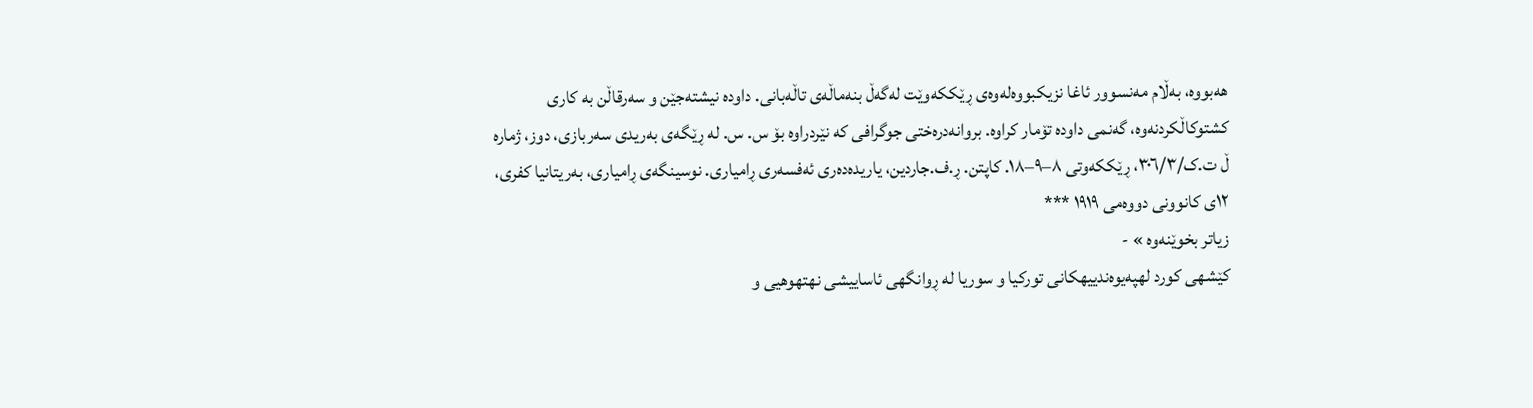هەبووە، بەڵام مەنسوور ئاغا نزیکبووەلەوەی ڕێککەوێت لەگەڵ بنەماڵەی تاڵەبانی. داودە نیشتەجێن و سەرقاڵن بە کاری کشتوکاڵکردنەوە، گەنمی داودە تۆمار کراوە. بروانەدرەختی جوگرافی کە نێردراوە بۆ س. س. لە ڕێگەی بەریدی سەربازی، دوز، ژمارە ڵ ت.ک/٣٠٦/٣، ڕێککەوتی ٨–٩–١٨. کاپتن. ڕ.ف.جاردین، یاریدەدەری ئەفسەری ڕامیاری. نوسینگەی ڕامیاری، بەریتانیا کفری، ١٢ی کانوونی دووەمی ١٩١٩ ***
زیاتر بخوێنەوە » -
كێشهی كورد لهپەیوەندییهكانی توركیا و سوریا له ڕوانگهی ئاساییشی نهتهوهیی و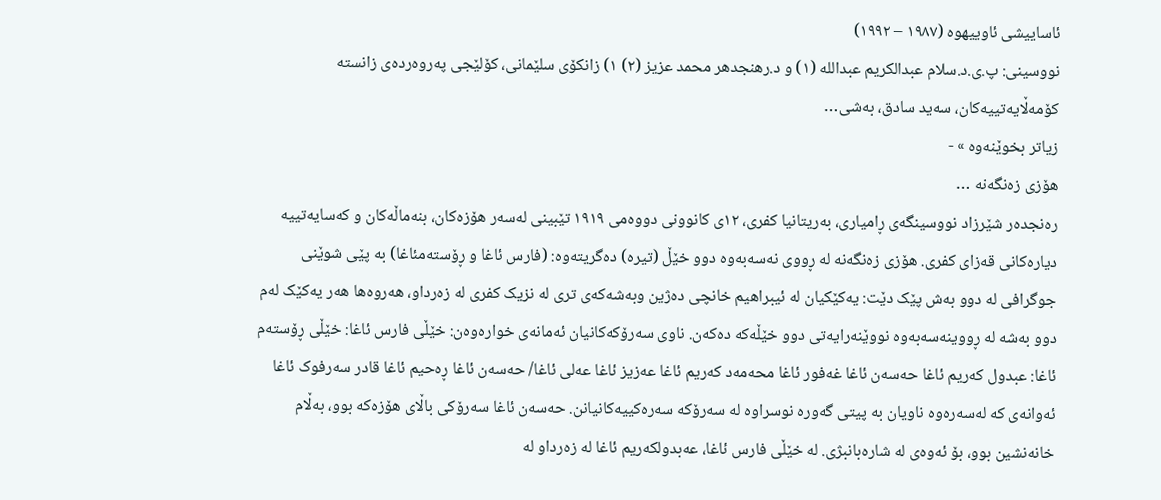ئاساییشی ئاوییهوه (١٩٨٧ – ١٩٩٢)
نووسینی: پ.ی.د.سلام عبدالكریم عبدالله (١) و د.رهنجدهر محمد عزیز (٢) ١) زانکۆی سلێمانی، کۆلێجی پەروەردەی زانستە کۆمەڵایەتییەکان، سەید سادق، بەشی…
زیاتر بخوێنەوە » -
هۆزی زەنگەنە …
رەنجدەر شێرزاد نووسینگەی ڕامیاری، بەریتانیا کفری، ١٢ی کانوونی دووەمی ١٩١٩ تێبینی لەسەر هۆزەکان، بنەماڵەکان و کەسایەتییە دیارەکانی قەزای کفری. هۆزی زەنگەنە لە ڕووی نەسەبەوە دوو خێڵ (تیرە) دەگریتەوە: (فارس ئاغا و ڕۆستەمئاغا) بە پێی شوێنی جوگرافی لە دوو بەش پێک دێت: یەکێکیان لە ئیبراهیم خانچی دەژین وبەشەکەی تری لە نزیک کفری لە زەرداو، هەروەها هەر یەکێک لەم دوو بەشە لە ڕووینەسەبەوە نووێنەرایەتی دوو خێڵەکە دەکەن. ناوی سەرۆکەکانیان ئەمانەی خوارەوەن: خێڵی فارس ئاغا: خێڵی ڕۆستەم ئاغا: عبدول کەریم ئاغا حەسەن ئاغا غەفور ئاغا محەمەد کەریم ئاغا عەزیز ئاغا عەلی ئاغا/ حەسەن ئاغا ڕەحیم ئاغا قادر سەرفوک ئاغا ئەوانەی کە لەسەرەوە ناویان بە پیتی گەورە نوسراوە لە سەرۆکە سەرەکییەکانیانن. حەسەن ئاغا سەرۆکی باڵای هۆزەکە بوو، بەڵام خانەنشین بوو، بۆ ئەوەی لە شارەبانبژی. لە خێڵی فارس ئاغا، عەبدولکەریم ئاغا لە زەرداو لە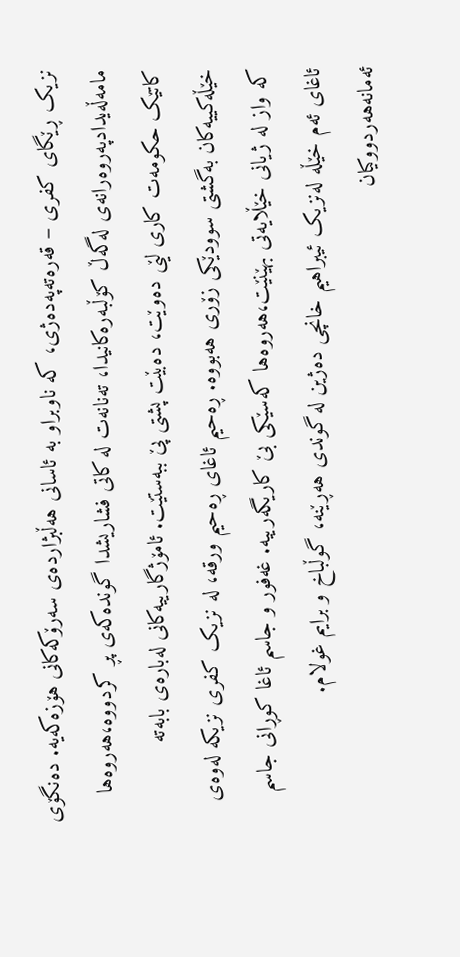نزیک ڕێگای کفری – قەرەتەپەدەژی، کە ناوبراو بە ئاسانی هەڵبژاردەی سەرۆکەکانی هۆزەکەیە. دەنگۆی مامەڵەیدادپەروەرانەی لەگەڵ کۆڵبەرەکانیدا، تەنانەت لە کاتی فشاریشدا گوندەکەی پڕ کردووە،هەروەها کاتێک حکومەت کاری لێی دەوێت، دەبێت پشتی پێ ببەستێت. ئامۆژگارییەکانی لەبارەی بابەتە خێڵەکییەکان بەگشتی سوودێکی زۆری هەبووە. ڕەحیم ئاغای ڕەحیم ورقە، لە نزیک کفری نزیکە لەوەی کە واز لە ژیانی خێڵایەتی بهێنێت،هەروەها کەسێکی بێ کاریگەرییە. غەفور و جاسم ئاغا کوڕانی جاسم ئاغای ئەم خێڵە لەنزیک ئیبراهیم خانچی دەژین لە گوندی هەڕێنە، گوڵباخ و برایم غولام. ئەمانەهەردووکیان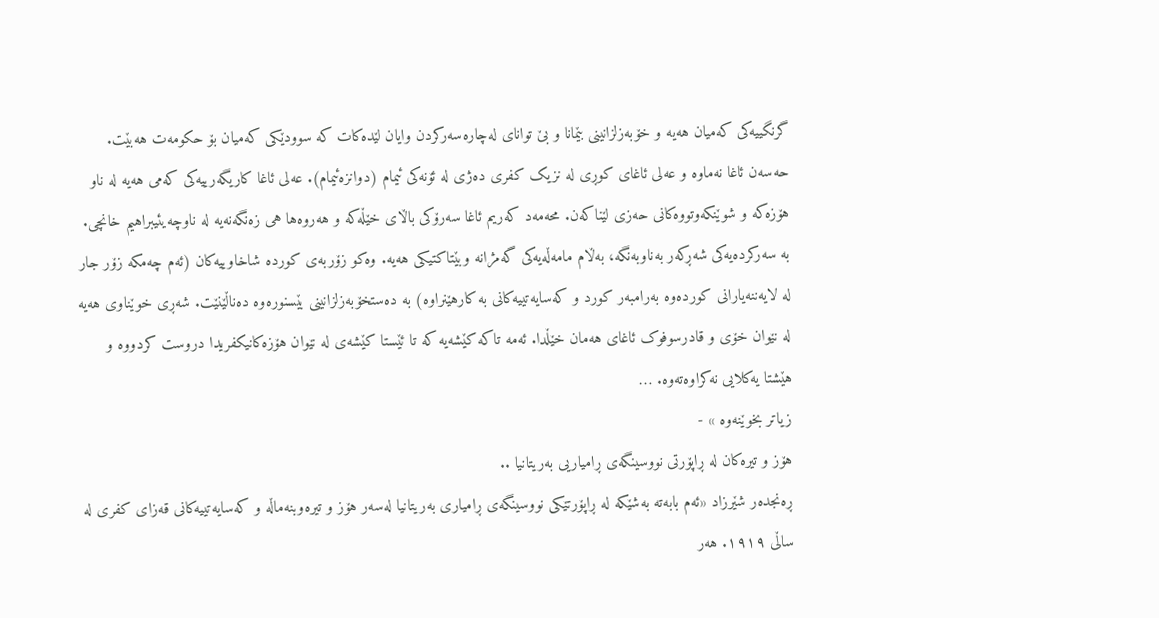گرنگییەکی کەمیان هەیە و خۆبەزلزانینی بێمانا و بێ توانای لەچارەسەرکردن وایان لێدەکات کە سوودێکی کەمیان بۆ حکومەت هەبێت. حەسەن ئاغا نەماوە و عەلی ئاغای کوڕی لە نزیک کفری دەژی لە ئۆنەکی ئیمام (دوانزەئیمام). عەلی ئاغا کاریگەرییەکی کەمی هەیە لە ناو هۆزەکە و شوێنکەوتووەکانی حەزی لێناکەن. محەمەد کەریم ئاغا سەرۆکی باڵای خێڵەکە و هەروەها هی زەنگەنەیە لە ناوچەیئیبراهیم خانچی. بە سەرکردەیەکی شەڕکەر بەناوبەنگە، بەڵام مامەڵەیەکی گەمژانە وبێتاکتیکی هەیە. وەکو زۆربەی کوردە شاخاوییەکان (ئەم چەمکە زۆر جار لە لایەننەیارانی کوردەوە بەرامبەر کورد و کەسایەتییەکانی بە کارهێنراوە) بە دەستخۆبەزلزانینی بێسنورەوە دەناڵێنێت. شەڕی خوێناوی هەیە لە نێوان خۆی و قادرسوفوک ئاغای هەمان خێڵدا. ئەمە تاکە کێشەیە کە تا ئێستا کێشەی لە نێوان هۆزەکانیکفریدا دروست کردووە و هێشتا یەکلایی نەکراوەتەوە. …
زیاتر بخوێنەوە » -
هۆز و تیرەکان لە ڕاپۆرتی نووسینگەی ڕامیاریی بەریتانیا ..
ڕەنجدەر شێرزاد «ئەم بابەتە بەشێکە لە ڕاپۆرتێکی نووسینگەی ڕامیاری بەریتانیا لەسەر هۆز و تیرەوبنەماڵە و کەسایەتییەکانی قەزای کفری لە ساڵی ١٩١٩. هەر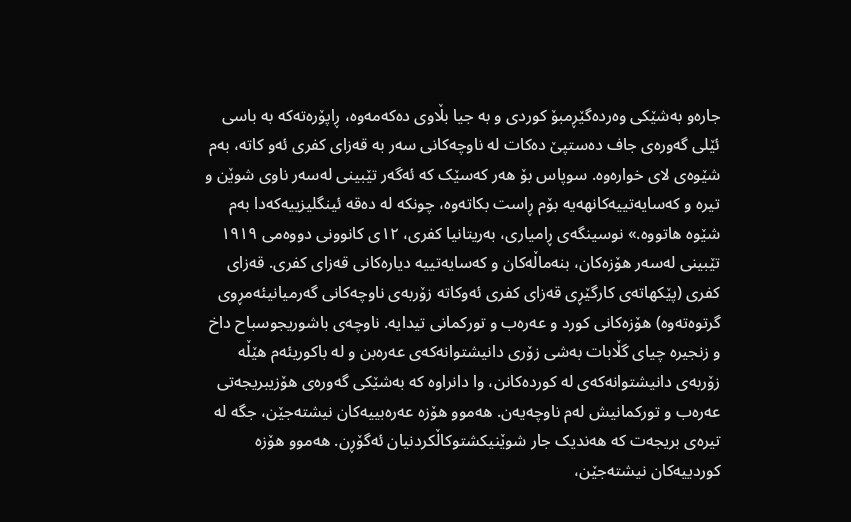جارەو بەشێکی وەردەگێڕمبۆ کوردی و بە جیا بڵاوی دەکەمەوە، ڕاپۆرەتەکە بە باسی ئێلی گەورەی جاف دەستپێ دەکات لە ناوچەکانی سەر بە قەزای کفری ئەو کاتە، بەم شێوەی لای خوارەوە. سوپاس بۆ هەر کەسێک کە ئەگەر تێبینی لەسەر ناوی شوێن و تیرە و کەسایەتییەکانهەیە بۆم ڕاست بکاتەوە، چونکە لە دەقە ئینگلیزییەکەدا بەم شێوە هاتووە.» نوسینگەی ڕامیاری، بەریتانیا کفری، ١٢ی کانوونی دووەمی ١٩١٩ تێبینی لەسەر هۆزەکان، بنەماڵەکان و کەسایەتییە دیارەکانی قەزای کفری. قەزای کفری (پێکهاتەی کارگێڕی قەزای کفری ئەوکاتە زۆربەی ناوچەکانی گەرمیانیئەمڕوی گرتوەتەوە) هۆزەکانی کورد و عەرەب و تورکمانی تیدایە. ناوچەی باشوریجوسباح داخ و زنجیرە چیای گڵابات بەشی زۆری دانیشتوانەکەی عەرەبن و لە باکوریئەم هێڵە زۆربەی دانیشتوانەکەی لە کوردەکانن، وا دانراوە کە بەشێکی گەورەی هۆزیبریجەتی عەرەب و تورکمانیش لەم ناوچەیەن. هەموو هۆزە عەرەبییەکان نیشتەجێن، جگە لە تیرەی بریجەت کە هەندیک جار شوێنیکشتوکاڵکردنیان ئەگۆڕن. هەموو هۆزە کوردییەکان نیشتەجێن،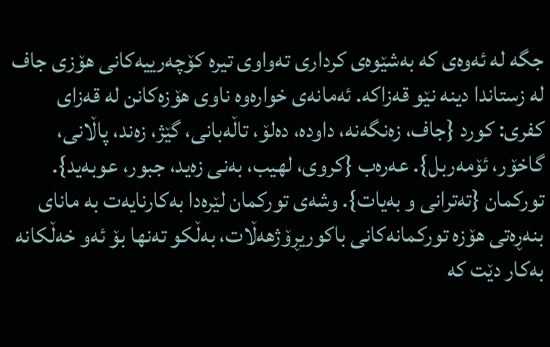جگە لە ئەوەی کە بەشێوەی کرداری تەواوی تیرە کۆچەرییەکانی هۆزی جاف لە زستاندا دینە نێو قەزاکە. ئەمانەی خوارەوە ناوی هۆزەکانن لە قەزای کفری: کورد {جاف، زەنگەنە، داودە، دەلۆ، تاڵەبانی، گێژ، زەند، پاڵانی، گاخۆر، ئۆمەربل}. عەرەب {کروی، لهيب، بەنی زەید، جبور، عوبەید}. تورکمان {تەترانی و بەیات}. وشەی تورکمان لێرەدا بەکارنایەت بە مانای بنەڕەتی هۆزە تورکمانەکانی باکوریڕۆژهەڵات، بەڵکو تەنها بۆ ئەو خەڵکانە بەکار دێت کە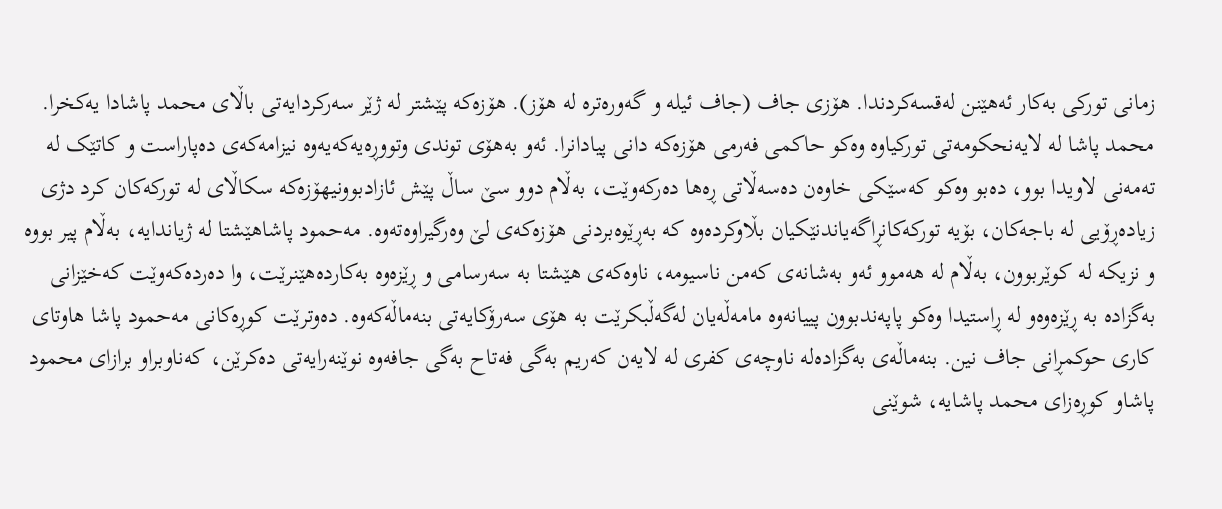زمانی تورکی بەکار ئەهێنن لەقسەکردندا. هۆزی جاف (جاف ئیلە و گەورەترە لە هۆز). هۆزەکە پێشتر لە ژێر سەرکردایەتی باڵای محمد پاشادا یەکخرا. محمد پاشا لە لایەنحکومەتی تورکیاوە وەکو حاکمی فەرمی هۆزەکە دانی پیادانرا. ئەو بەهۆی توندی وتووڕەیەکەیەوە نیزامەکەی دەپاراست و کاتێک لە تەمەنی لاویدا بوو، دەبو وەکو کەسێکی خاوەن دەسەڵاتی ڕەها دەرکەوێت، بەڵام دوو سێ ساڵ پێش ئازادبوونیهۆزەکە سکاڵای لە تورکەکان کرد دژی زیادەڕۆیی لە باجەکان، بۆیە تورکەکانڕاگەیاندنێکیان بڵاوکردەوە کە بەڕێوەبردنی هۆزەکەی لێ وەرگیراوەتەوە. مەحمود پاشاهێشتا لە ژیاندایە، بەڵام پیر بووە و نزیکە لە کوێربوون، بەڵام لە هەموو ئەو بەشانەی کەمن ناسیومە، ناوەکەی هێشتا بە سەرسامی و ڕێزەوە بەکاردەهێنرێت، وا دەردەکەوێت کەخێزانی بەگزادە بە ڕێزەوەو لە ڕاستیدا وەکو پاپەندبوون پییانەوە مامەڵەیان لەگەڵبکرێت بە هۆی سەرۆکایەتی بنەماڵەکەوە. دەوترێت کوڕەکانی مەحمود پاشا هاوتای کاری حوکمڕانی جاف نین. بنەماڵەی بەگزادەلە ناوچەی کفری لە لایەن کەریم بەگی فەتاح بەگی جافەوە نوێنەرایەتی دەکرێن، کەناوبراو برازای محمود پاشاو کوڕەزای محمد پاشایە، شوێنی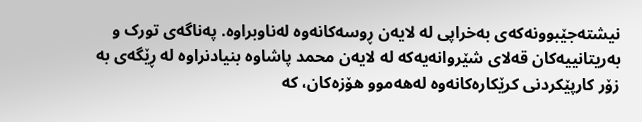نیشتەجێبوونەکەی بەخراپی لە لایەن ڕوسەکانەوە لەناوبراوە. پەناگەی تورک و بەریتانییەکان قەلای شێروانەیەکە لە لایەن محمد پاشاوە بنیادنراوە لە ڕێگەی بە زۆر کارپێکردنی کرێکارەکانەوە لەهەموو هۆزەکان، کە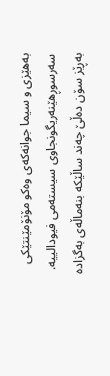بەهێزی و سیما جوانەکەی وەکو مۆنۆمێنتێکی سەرسوڕهێنەریگونجاوی سیستەمی فیودالییە. بەڕێز سۆن دەڵێ چەند ساڵێکە بنەماڵەی بەگزادە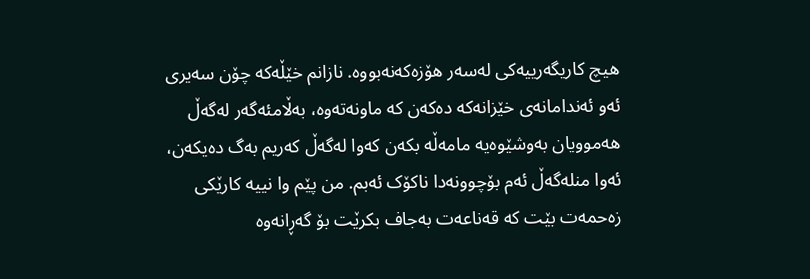هیچ کاریگەرییەکی لەسەر هۆزەکەنەبووە. نازانم خێڵەکە چۆن سەیری ئەو ئەندامانەی خێزانەکە دەکەن کە ماونەتەوە، بەڵامئەگەر لەگەڵ هەموویان بەوشێوەیە مامەڵە بکەن کەوا لەگەڵ کەریم بەگ دەیکەن، ئەوا منلەگەڵ ئەم بۆچوونەدا ناکۆک ئەبم. من پێم وا نییە کارێکی زەحمەت بێت کە قەناعەت بەجاف بکرێت بۆ گەڕانەوە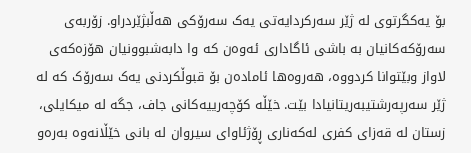بۆ یەکگرتوی لە ژێر سەرکردایەتی یەک سەرۆکی هەڵبژێردراو. زۆربەی سەرۆکەکانیان بە باشی ئاگاداری ئەوەن کە وا دابەشبوونیان هۆزەکەی لاواز وبێتوانا کردووە، هەروەها ئامادەن بۆ قبوڵکردنی یەک سەرۆک کە لە ژێر سەرپەرشتیبەریتانیادا بێت. خێڵە کۆچەرییەکانی جاف، جگە لە میکایلی، زستان لە قەزای کفری لەکەناری ڕۆژئاوای سیروان لە بانی خێڵانەوە بەرەو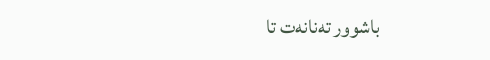باشوور تەنانەت تا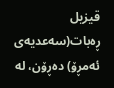قیزیل ڕەبات(سەعدیەی ئەمڕۆ) دەڕۆن، لە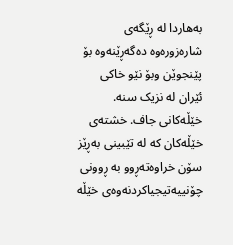بەهاردا لە ڕێگەی شارەزورەوە دەگەڕێنەوە بۆ پێنجوێن وبۆ نێو خاکی ئێران لە نزیک سنە. خێڵەکانی جاف. خشتەی خێڵەکان کە لە تێبینی بەڕێز سۆن خراوەتەڕوو بە ڕوونی چۆنییەتیجیاکردنەوەی خێڵە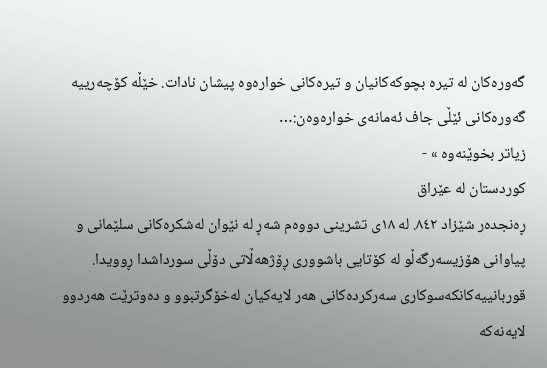گەورەکان لە تیرە بچوکەکانیان و تیرەکانی خوارەوە پیشان نادات. خێڵە کۆچەرییە گەورەکانی ئێڵی جاف ئەمانەی خوارەوەن:…
زیاتر بخوێنەوە » -
کوردستان لە عێراق
ڕەنجدەر شێزاد ٨٤٢. لە ١٨ی تشرینی دووەم شەڕ لە نێوان لەشکرەکانی سلێمانی و پیاوانی هۆزیسەرگەڵو لە کۆتایی باشووری ڕۆژهەڵاتی دۆڵی سورداشدا ڕوویدا. قوربانییەکانکەسوکاری سەرکردەکانی هەر لایەکیان لەخۆگرتبوو و دەوترێت هەردوو لایەنەکە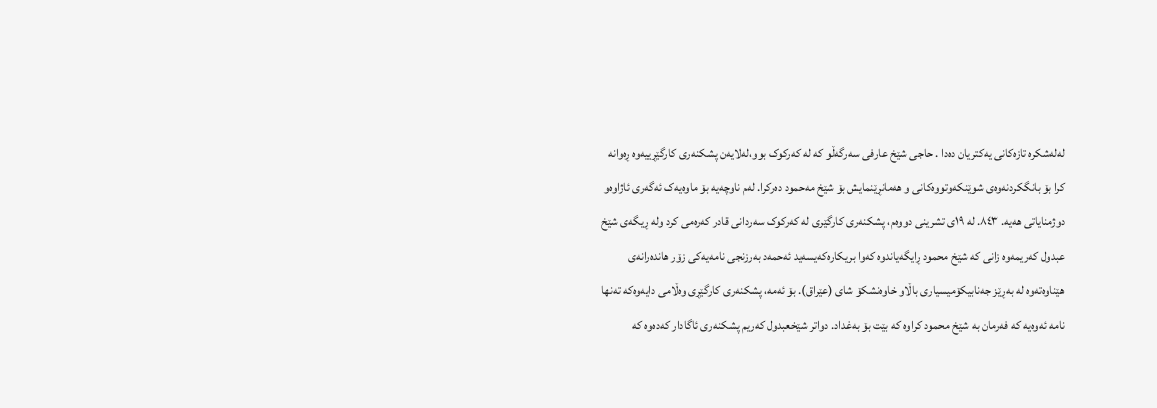لەلەشکرە تازەکانی یەکتریان دەدا . حاجی شێخ عارفی سەرگەڵو کە لە کەرکوک بوو،لەلایەن پشکنەری کارگێڕییەوە ڕەوانە کرا بۆ بانگکردنەوەی شوێنکەوتووەکانی و هەمانڕێنمایش بۆ شێخ مەحمود دەرکرا. لەم ناوچەیە بۆ ماوەیەک ئەگەری ئاژاوەو دوژمنایاتی هەیە. ٨٤٣. لە ١٩ی تشرینی دووەم، پشکنەری کارگێری لە کەرکوک سەردانی قادر کەرەمی کرد ولە ڕیگەی شێخ عبدول کەریمەوە زانی کە شێخ محمود ڕایگەیاندوە کەوا بریکارەکەیسەید ئەحمەد بەرزنجی نامەیەکی زۆر هاندەرانەی هێناوەتەوە لە بەڕێز جەنابیکۆمیسیاری باڵاو خاوەنشکۆ شای (عێراق). بۆ ئەمە، پشکنەری کارگێڕی وەڵامی دایەوەکە تەنها نامە ئەوەیە کە فەرمان بە شێخ محمود کراوە کە بێت بۆ بەغداد. دواتر شێخعبدول کەریم پشکنەری ئاگادار کەدەوە کە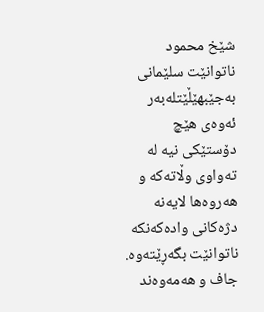شێخ محمود ناتوانێت سلێمانی بەجێبهێڵێتلەبەر ئەوەی هێچ دۆستێکی نیە لە تەواوی وڵاتەکە و هەروەها لایەنە دژەکانی وادەکەنکە ناتوانێت بگەڕێتەوە. جاف و هەمەوەند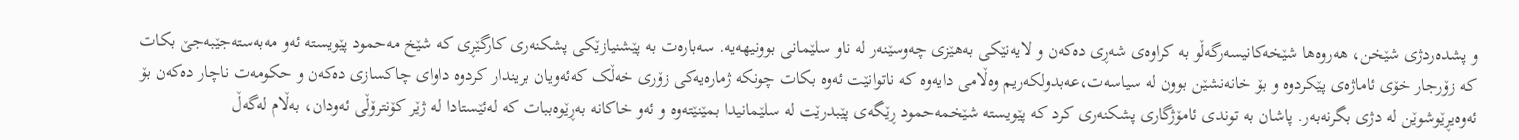و پشدەردژی شێخن، هەروەها شێخەکانیسەرگەڵو بە کراوەی شەڕی دەکەن و لایەنێکی بەهێزی چەوسێنەر لە ناو سلێمانی بوونیهەیە. سەبارەت بە پێشنیازێکی پشکنەری کارگێڕی کە شێخ مەحمود پێویستە ئەو مەبەستەجێبەجێ بکات کە زۆرجار خۆی ئاماژەی پێکردوە و بۆ خانەنشێن بوون لە سیاسەت،عەبدولکەریم وەڵامی دایەوە کە ناتوانێت ئەوە بکات چونکە ژمارەیەکی زۆری خەڵک کەئەویان بریندار کردوە داوای چاکسازی دەکەن و حکومەت ناچار دەکەن بۆ ئەوەیڕێوشوێن لە دژی بگرنەبەر. پاشان بە توندی ئامۆژگاری پشکنەری کرد کە پێویستە شێخمەحمود ڕێگەی پێبدرێت لە سلێمانیدا بمێنێتەوە و ئەو خاکانە بەڕێوەببات کە لەئێستادا لە ژێر کۆنترۆڵی ئەودان، بەڵام لەگەڵ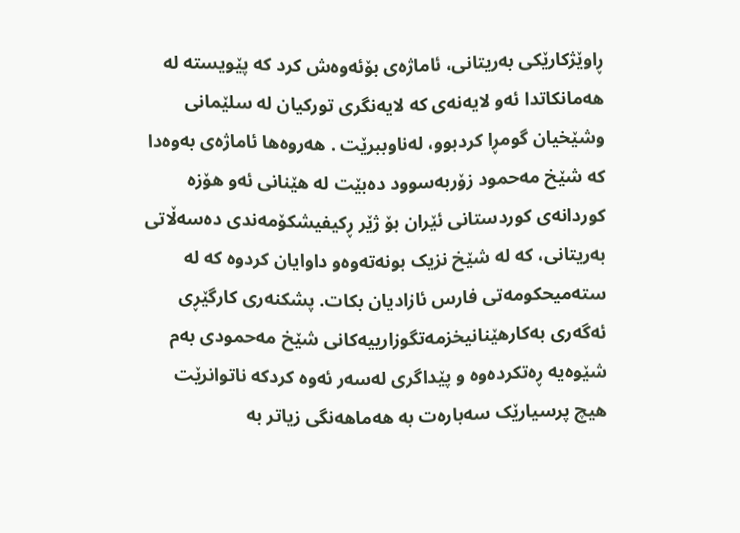ڕاوێژکارێکی بەریتانی، ئاماژەی بۆئەوەش کرد کە پێویستە لە هەمانکاتدا ئەو لایەنەی کە لایەنگری تورکیان لە سلێمانی وشێخیان گومڕا کردبوو، لەناوببرێت . هەروەها ئاماژەی بەوەدا کە شێخ مەحمود زۆربەسوود دەبێت لە هێنانی ئەو هۆزە کوردانەی کوردستانی ئێران بۆ ژێر ڕكیفیشکۆمەندی دەسەڵاتی بەریتانی، کە لە شێخ نزیک بونەتەوەو داوایان کردوە کە لە ستەمیحکومەتی فارس ئازادیان بکات. پشکنەری کارگێڕی ئەگەری بەکارهێنانیخزمەتگوزارییەکانی شێخ مەحمودی بەم شێوەیە ڕەتکردەوە و پێداگری لەسەر ئەوە کردکە ناتوانرێت هیچ پرسیارێک سەبارەت بە هەماهەنگی زیاتر بە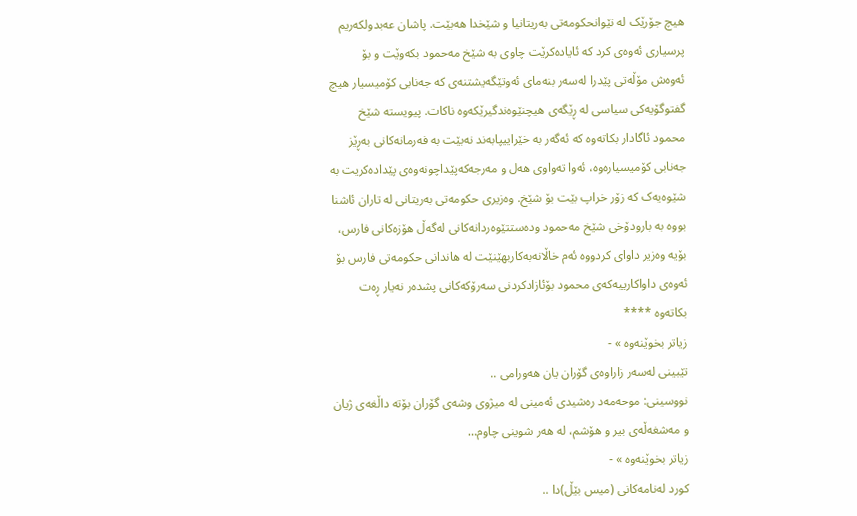هیچ جۆرێک لە نێوانحکومەتی بەریتانیا و شێخدا هەبێت. پاشان عەبدولکەریم پرسیاری ئەوەی کرد کە ئایادەکرێت چاوی بە شێخ مەحمود بکەوێت و بۆ ئەوەش مۆڵەتی پێدرا لەسەر بنەمای ئەوتێگەیشتنەی کە جەنابی کۆمیسیار هیچ گفتوگۆیەکی سیاسی لە ڕێگەی هیچنێوەندگیرێکەوە ناکات. پیویستە شێخ محمود ئاگادار بکاتەوە کە ئەگەر بە خێراییپابەند نەبێت بە فەرمانەکانی بەڕێز جەنابی کۆمیسیارەوە، ئەوا تەواوی هەل و مەرجەکەپێداچونەوەی پێدادەکریت بە شێوەیەک کە زۆر خراپ بێت بۆ شێخ. وەزیری حکومەتی بەریتانی لە تاران ئاشنا بووە بە بارودۆخی شێخ مەحمود ودەستتێوەردانەکانی لەگەڵ هۆزەکانی فارس، بۆیە وەزیر داوای کردووە ئەم خاڵانەبەکاربهێنێت لە هاندانی حکومەتی فارس بۆ ئەوەی داواکارییەکەی محمود بۆئازادکردنی سەرۆکەکانی پشدەر نەیار ڕەت بکاتەوە ****
زیاتر بخوێنەوە » -
تێبینی لەسەر زاراوەی گۆران یان هەورامی ..
نووسینی: موحەمەد رەشیدی ئەمینی لە میژوی وشەی گۆران بۆتە داڵغەی ژیان و مەشغەڵەی بیر و هۆشم، لە هەر شوینی چاوم…
زیاتر بخوێنەوە » -
کورد لەنامەکانی (میس بێڵ)دا ..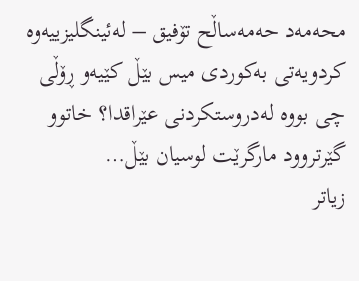محەمەد حەمەساڵح تۆفیق – لەئینگلیزییەوە کردویەتی بەکوردی میس بێڵ كێیەو ڕۆڵی چی بووە لەدروستكردنی عێراقدا؟ خاتوو گێرتروود مارگرێت لوسیان بێڵ…
زیاتر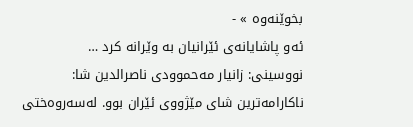بخوێنەوە » -
ئەو پاشایانەی ئێرانیان بە وێرانە کرد …
نووسینی: زانیار مەحموودی ناصرالدین شا: ناکارامەترین شای مێژووی ئێران بوو. لەسەروەختی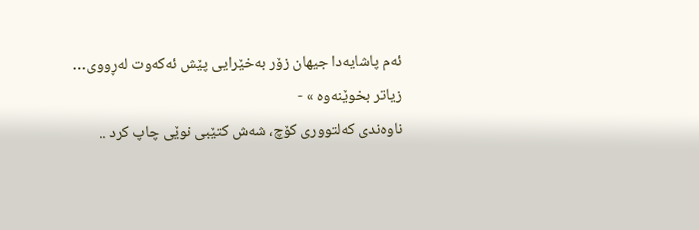ئەم پاشایەدا جیهان زۆر بەخێرایی پێش ئەکەوت لەڕووی…
زیاتر بخوێنەوە » -
ناوەندی کەلتووری کۆچ، شەش کتێبی نوێی چاپ کرد ..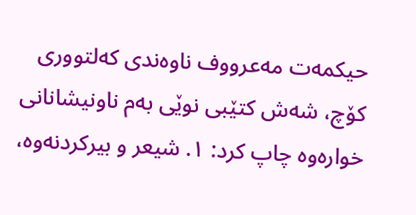حیکمەت مەعرووف ناوەندی کەلتووری کۆچ، شەش کتێبی نوێی بەم ناونیشانانی خوارەوە چاپ کرد: ١. شیعر و بیرکردنەوە،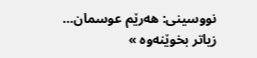نووسینی: هەرێم عوسمان…
زیاتر بخوێنەوە »